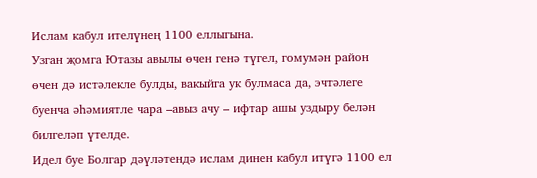Ислам кабул ителүнең 1100 еллыгына.
Узган җомга Ютазы авылы өчен генә түгел, гомумән район өчен дә истәлекле булды, вакыйга ук булмаса да, эчтәлеге буенча әһәмиятле чара –авыз ачу – ифтар ашы уздыру белән билгеләп үтелде.
Идел буе Болгар дәүләтендә ислам динен кабул итүгә 1100 ел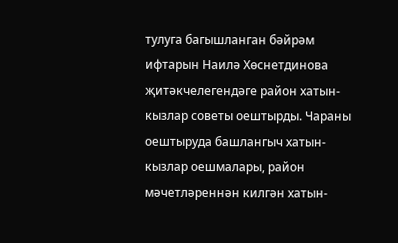тулуга багышланган бәйрәм ифтарын Наилә Хөснетдинова җитәкчелегендәге район хатын-кызлар советы оештырды. Чараны оештыруда башлангыч хатын-кызлар оешмалары, район мәчетләреннән килгән хатын-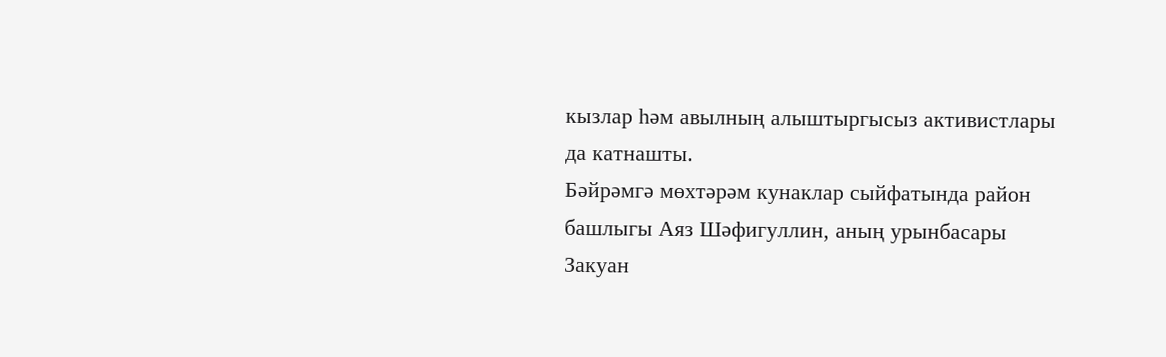кызлар һәм авылның алыштыргысыз активистлары да катнашты.
Бәйрәмгә мөхтәрәм кунаклар сыйфатында район башлыгы Аяз Шәфигуллин, аның урынбасары Закуан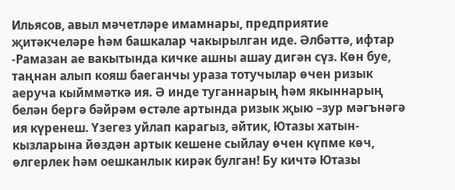Ильясов, авыл мәчетләре имамнары, предприятие җитәкчеләре һәм башкалар чакырылган иде. Әлбәттә, ифтар -Рамазан ае вакытында кичке ашны ашау дигән сүз. Көн буе, таңнан алып кояш баеганчы ураза тотучылар өчен ризык аеруча кыйммәткә ия. Ә инде туганнарың һәм якыннарың белән бергә бәйрәм өстәле артында ризык җыю –зур мәгънәгә ия күренеш. Үзегез уйлап карагыз, әйтик, Ютазы хатын-кызларына йөздән артык кешене сыйлау өчен күпме көч, өлгерлек һәм оешканлык кирәк булган! Бу кичтә Ютазы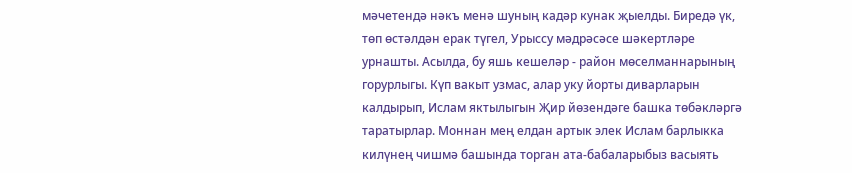мәчетендә нәкъ менә шуның кадәр кунак җыелды. Биредә үк, төп өстәлдән ерак түгел, Урыссу мәдрәсәсе шәкертләре урнашты. Асылда, бу яшь кешеләр - район мөселманнарының горурлыгы. Күп вакыт узмас, алар уку йорты диварларын калдырып, Ислам яктылыгын Җир йөзендәге башка төбәкләргә таратырлар. Моннан мең елдан артык элек Ислам барлыкка килүнең чишмә башында торган ата-бабаларыбыз васыять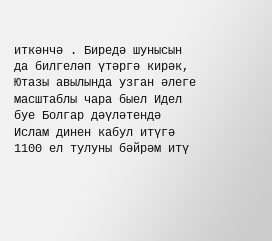иткәнчә . Биредә шунысын да билгеләп үтәргә кирәк, Ютазы авылында узган әлеге масштаблы чара быел Идел буе Болгар дәүләтендә Ислам динен кабул итүгә 1100 ел тулуны бәйрәм итү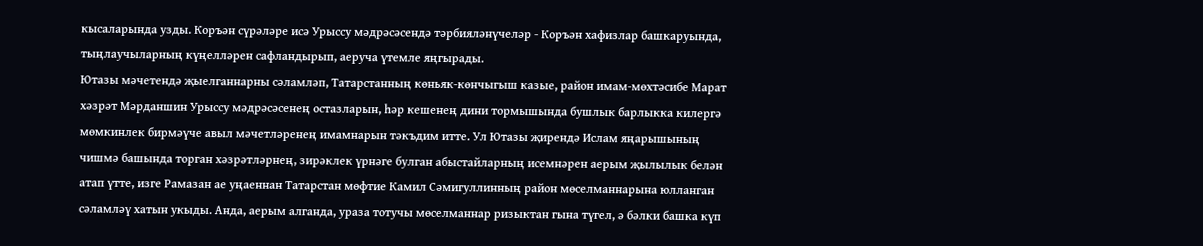кысаларында узды. Коръән сүрәләре исә Урыссу мәдрәсәсендә тәрбияләнүчеләр - Коръән хафизлар башкаруында, тыңлаучыларның күңелләрен сафландырып, аеруча үтемле яңгырады.
Ютазы мәчетендә җыелганнарны сәламләп, Татарстанның көньяк-көнчыгыш казые, район имам-мөхтәсибе Марат хәзрәт Мәрданшин Урыссу мәдрәсәсенең остазларын, һәр кешенең дини тормышында бушлык барлыкка килергә мөмкинлек бирмәүче авыл мәчетләренең имамнарын тәкъдим итте. Ул Ютазы җирендә Ислам яңарышының чишмә башында торган хәзрәтләрнең, зирәклек үрнәге булган абыстайларның исемнәрен аерым җылылык белән атап үтте, изге Рамазан ае уңаеннан Татарстан мөфтие Камил Сәмигуллинның район мөселманнарына юлланган сәламләү хатын укыды. Анда, аерым алганда, ураза тотучы мөселманнар ризыктан гына түгел, ә бәлки башка күп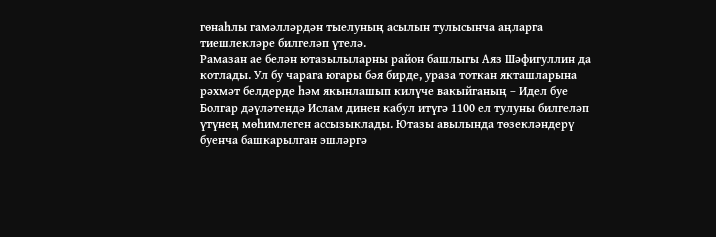гөнаһлы гамәлләрдән тыелуның асылын тулысынча аңларга тиешлекләре билгеләп үтелә.
Рамазан ае белән ютазылыларны район башлыгы Аяз Шәфигуллин да котлады. Ул бу чарага югары бәя бирде, ураза тоткан якташларына рәхмәт белдерде һәм якынлашып килүче вакыйганың – Идел буе Болгар дәүләтендә Ислам динен кабул итүгә 1100 ел тулуны билгеләп үтүнең мөһимлеген ассызыклады. Ютазы авылында төзекләндерү буенча башкарылган эшләргә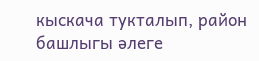кыскача тукталып, район башлыгы әлеге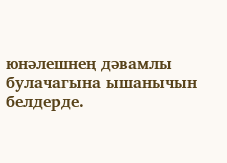юнәлешнең дәвамлы булачагына ышанычын белдерде.